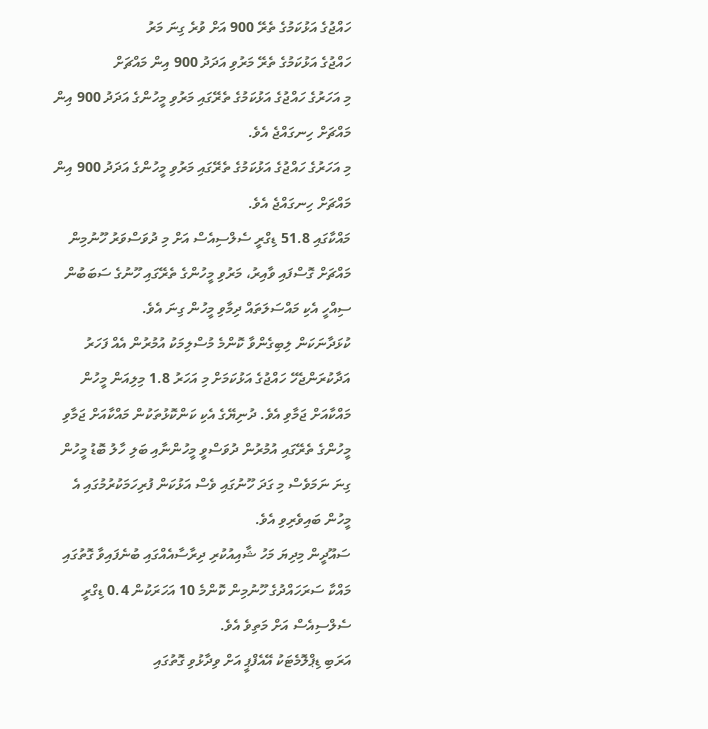ހައްޖުގެ އަޅުކަމުގެ ތެރޭ 900 އަށް ވުރެ ގިނަ މަރު
ހައްޖުގެ އަޅުކަމުގެ ތެރޭ މަރުވި އަދަދު 900 އިން މައްޗަށް
މި އަހަރުގެ ހައްޖުގެ އަޅުކަމުގެ ތެރޭގައި މަރުވި މީހުންގެ އަދަދު 900 އިން މައްޗަށް ހިނގައްޖެ އެވެ.
މި އަހަރުގެ ހައްޖުގެ އަޅުކަމުގެ ތެރޭގައި މަރުވި މީހުންގެ އަދަދު 900 އިން މައްޗަށް ހިނގައްޖެ އެވެ.
މައްކާގައި 51.8 ޑިގްރީ ސެލްސިއެސް އަށް މި ދުވަސްވަރު ހޫނުމިން މައްޗަށް ގޮސްފައި ވާއިރު، މަރުވި މީހުންގެ ތެރޭގައި ހޫނުގެ ސަބަބުން ސިއްހީ އެކި މައްސަލަތައް ދިމާވި މީހުން ގިނަ އެވެ.
ކުޅަދާނަކަން ލިބިގެންވާ ކޮންމެ މުސްލިމަކު އުމުރުން އެއް ފަހަރު އަދާކުރަންޖެހޭ ހައްޖުގެ އަޅުކަމަށް މި އަހަރު 1.8 މިލިއަން މީހުން މައްކާއަށް ޖަމާވި އެވެ. ދުނިޔޭގެ އެކި ކަންކޮޅުތަކުން މައްކާއަށް ޖަމާވި މީހުންގެ ތެރޭގައި އުމުރުން ދުވަސްވީ މީހުންނާއި ބަލި ހާލު ބޮޑު މީހުން ގިނަ ނަމަވެސް މި ގަދަ ހޫނުގައި ވެސް އަޅުކަން ފުރިހަމަކުރުމުގައި އެ މީހުން ބައިވެރިވި އެވެ.
ސައޫދީން މިދިޔަ މަހު ޝާއިއުކުރި ދިރާސާއެއްގައި ބުނެފައިވާ ގޮތުގައި މައްކާ ސަރަހައްދުގެ ހޫނުމިން ކޮންމެ 10 އަހަރަކުން 0.4 ޑިގްރީ ސެލްސިއެސް އަށް މަތިވެ އެވެ.
އަރަބި ޑިޕްލޮމެޓަކު އޭއެފްޕީ އަށް ވިދާޅުވި ގޮތުގައި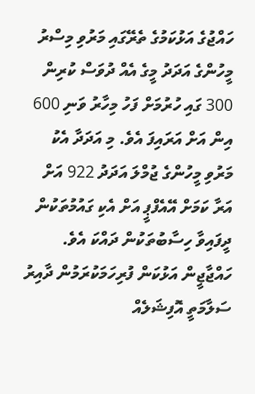ހައްޖުގެ އަޅުކަމުގެ ތެރޭގައި މަރުވި މިސްރު މީހުންގެ އަދަދު މީގެ އެއް ދުވަސް ކުރިން 300 ގައި ހުރުމަށް ފަހު މިހާރު ވަނި 600 އިން އަށް އަރައިފަ އެވެ. މި އަދަދާ އެކު މަރުވި މީހުންގެ ޖުމްލަ އަދަދު 922 އަށް އަރާ ކަމަށް އޭއެފްޕީ އަށް އެކި ގައުމުތަކުން ދީފައިވާ ހިސާބުތަކުން ދައްކަ އެވެ.
ހައްޖާޖީން އަޅުކަން ފުރިހަމަކުރަމުން ދާއިރު ސަލާމަތީ އޮފިޝަލެއް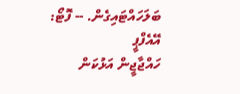ބަލަހައްޓައިގެން. -- ފޮޓޯ: އޭއެފްޕީ
ހައްޖާޖީން އަޅުކަން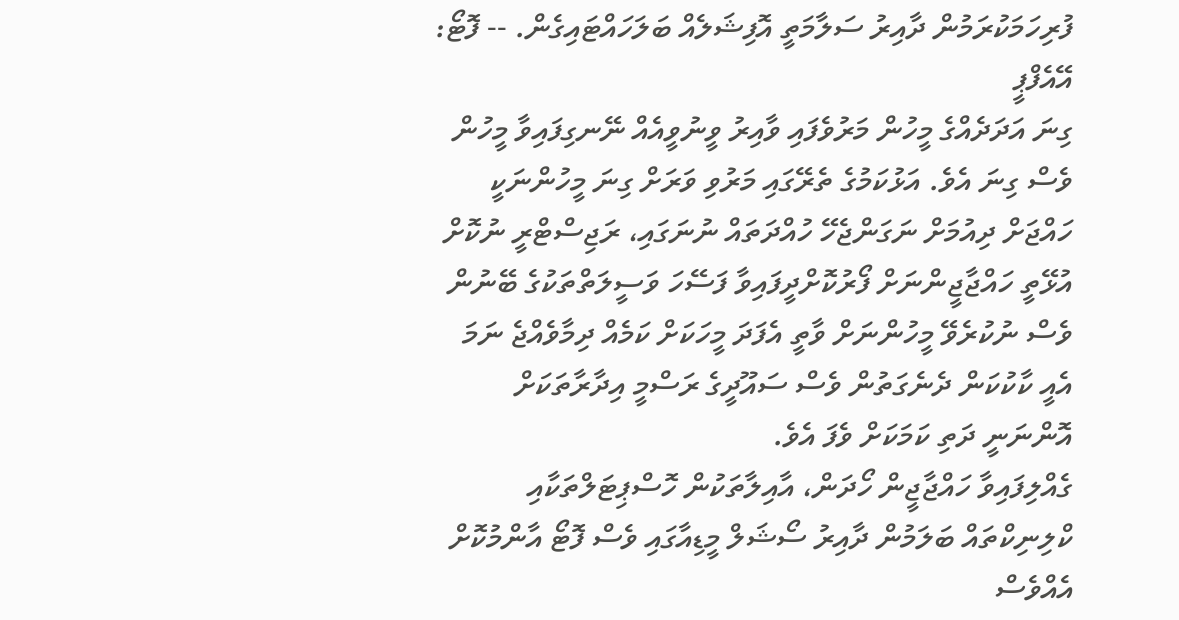ފުރިހަމަކުރަމުން ދާއިރު ސަލާމަތީ އޮފިޝަލެއް ބަލަހައްޓައިގެން. -- ފޮޓޯ: އޭއެފްޕީ
ގިނަ އަދަދެއްގެ މީހުން މަރުވެފައި ވާއިރު ވީނުވީއެއް ނޭނގިފައިވާ މީހުން ވެސް ގިނަ އެވެ. އަޅުކަމުގެ ތެރޭގައި މަރުވި ވަރަށް ގިނަ މީހުންނަކީ ހައްޖަށް ދިއުމަށް ނަގަންޖެހޭ ހުއްދަތައް ނުނަގައި، ރަޖިސްޓްރީ ނުކޮށް އުޅޭތީ ހައްޖާޖީންނަށް ފޯރުކޮށްދީފައިވާ ފަސޭހަ ވަސީލަތްތަކުގެ ބޭނުން ވެސް ނުކުރެވޭ މީހުންނަށް ވާތީ އެފަދަ މީހަކަށް ކަމެއް ދިމާވެއްޖެ ނަމަ އެއީ ކާކުކަން ދެނެގަތުން ވެސް ސައޫދީގެ ރަސްމީ އިދާރާތަކަށް އޮންނަނީ ދަތި ކަމަކަށް ވެފަ އެވެ.
ގެއްލިފައިވާ ހައްޖާޖީން ހޯދަން، އާއިލާތަކުން ހޮސްޕިޓަލްތަކާއި ކްލިނިކްތައް ބަލަމުން ދާއިރު ސޯޝަލް މީޑިއާގައި ވެސް ފޮޓޯ އާންމުކޮށް އެއްވެސް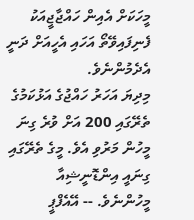މީހަކަށް އެއިން ހައްޖާޖީއަކު ފެނިފައިވޭތޯ އަހައި އެހީއަށް ދަނީ އެދެމުންނެވެ.
މިދިޔަ އަހަރު ހައްޖުގެ އަޅުކަމުގެ ތެރޭގައި 200 އަށް ވުރެ ގިނަ މީހުން މަރުވި އެވެ. މީގެ ތެރޭގައި ގިނައީ އިންޑޮނީޝިއާ މީހުންނެވެ. -- އޭއެފްޕީ